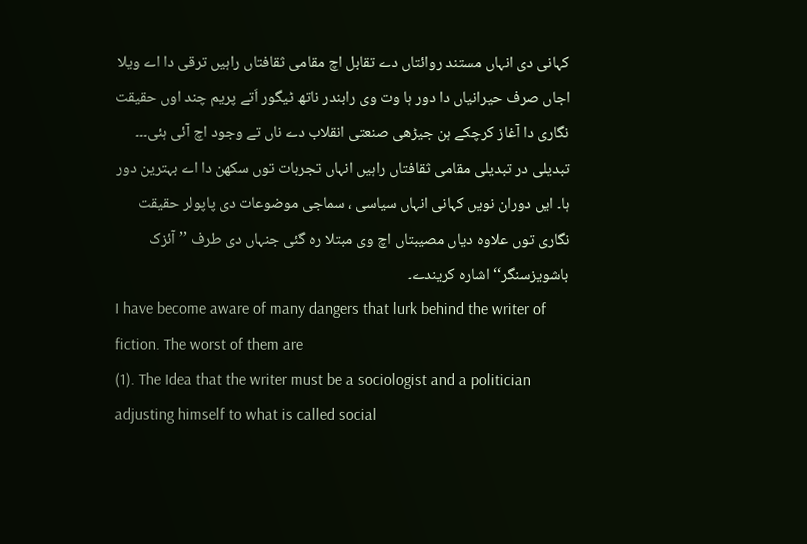کہانی دی انہاں مستند روائتاں دے تقابل اچ مقامی ثقافتاں راہیں ترقی دا اے ویلا اجاں صرف حیرانیاں دا دور ہا وت وی رابندر ناتھ ٹیگور اَتے پریم چند اوں حقیقت نگاری دا آغاز کرچکے ہن جیڑھی صنعتی انقلاب دے ناں تے وجود اچ آئی ہئی۔۔۔
تبدیلی در تبدیلی مقامی ثقافتاں راہیں انہاں تجربات توں سکھن دا اے بہترین دور ہا۔ ایں دوران نویں کہانی انہاں سیاسی ، سماجی موضوعات دی پاپولر حقیقت نگاری توں علاوہ دیاں مصیبتاں اچ وی مبتلا رہ گئی جنہاں دی طرف ’’آئزک باشویزسنگر‘‘ اشارہ کریندے۔
I have become aware of many dangers that lurk behind the writer of fiction. The worst of them are
(1). The Idea that the writer must be a sociologist and a politician adjusting himself to what is called social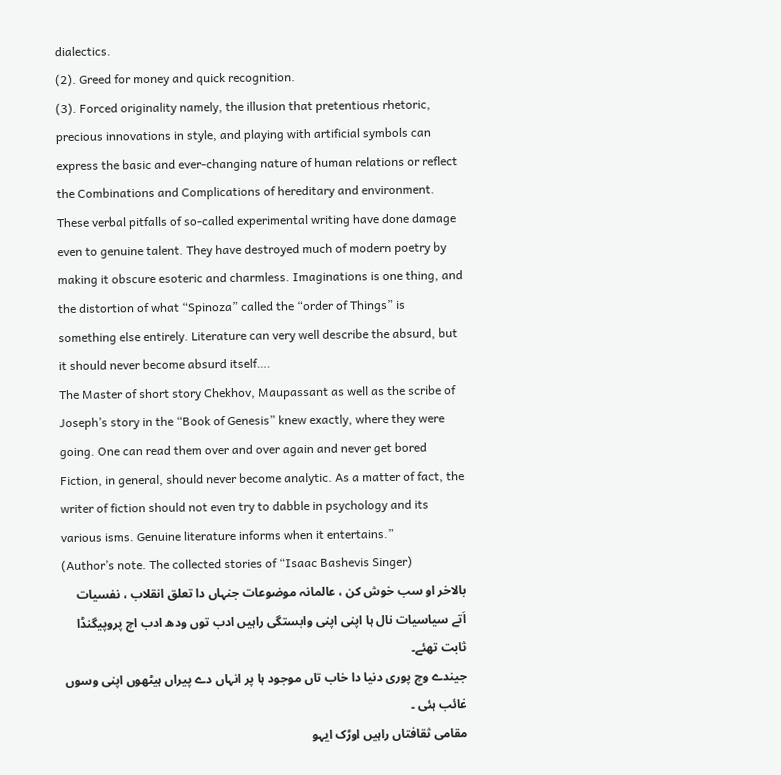dialectics.
(2). Greed for money and quick recognition.
(3). Forced originality namely, the illusion that pretentious rhetoric, precious innovations in style, and playing with artificial symbols can express the basic and ever-changing nature of human relations or reflect the Combinations and Complications of hereditary and environment. These verbal pitfalls of so-called experimental writing have done damage even to genuine talent. They have destroyed much of modern poetry by making it obscure esoteric and charmless. Imaginations is one thing, and the distortion of what “Spinoza” called the “order of Things” is something else entirely. Literature can very well describe the absurd, but it should never become absurd itself….
The Master of short story Chekhov, Maupassant as well as the scribe of Joseph’s story in the “Book of Genesis” knew exactly, where they were going. One can read them over and over again and never get bored Fiction, in general, should never become analytic. As a matter of fact, the writer of fiction should not even try to dabble in psychology and its various isms. Genuine literature informs when it entertains.”
(Author’s note. The collected stories of “Isaac Bashevis Singer)
بالاخر او سب خوش کن ، عالمانہ موضوعات جنہاں دا تعلق انقلاب ، نفسیات اَتے سیاسیات نال ہا اپنی اپنی وابستگی راہیں ادب توں ودھ ادب اچ پروپیگنڈا ثابت تھئے۔
جیندے وچ پوری دنیا دا خاب تاں موجود ہا پر انہاں دے پیراں ہیٹھوں اپنی وسوں غائب ہئی ۔
مقامی ثقافتاں راہیں اوڑک ایہو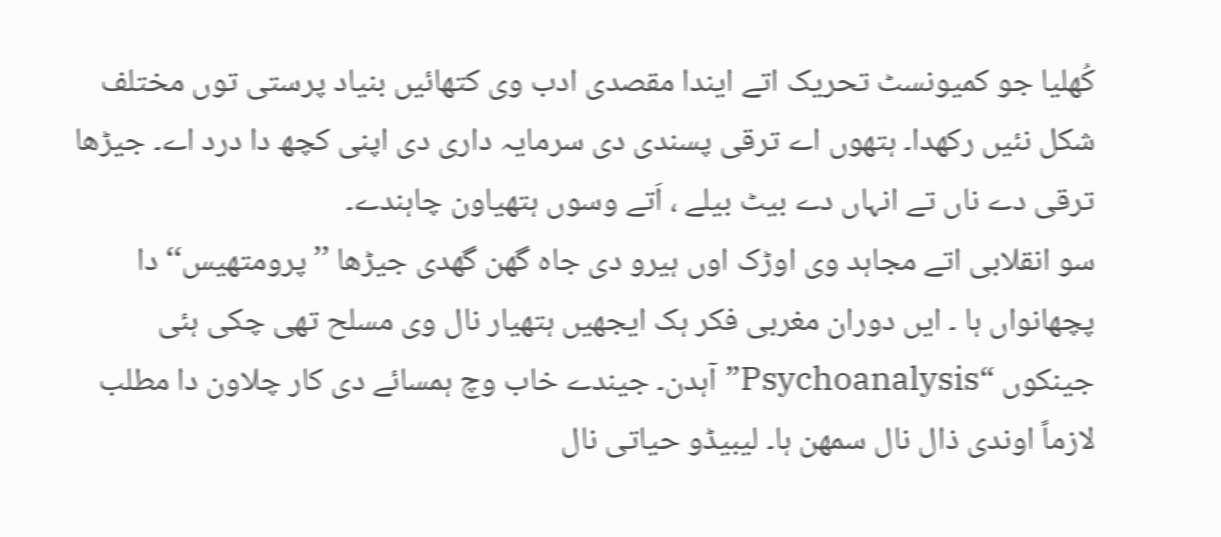کُھلیا جو کمیونسٹ تحریک اتے ایندا مقصدی ادب وی کتھائیں بنیاد پرستی توں مختلف شکل نئیں رکھدا۔ ہتھوں اے ترقی پسندی دی سرمایہ داری دی اپنی کچھ دا درد اے۔ جیڑھا ترقی دے ناں تے انہاں دے بیٹ بیلے ، اَتے وسوں ہتھیاون چاہندے۔
سو انقلابی اتے مجاہد وی اوڑک اوں ہیرو دی جاہ گھن گھدی جیڑھا ’’پرومتھیس‘‘ دا پچھانواں ہا ۔ ایں دوران مغربی فکر ہک ایجھیں ہتھیار نال وی مسلح تھی چکی ہئی جینکوں “Psychoanalysis”آہدن۔ جیندے خاب وچ ہمسائے دی کار چلاون دا مطلب لازماً اوندی ذال نال سمھن ہا۔ لیبیڈو حیاتی نال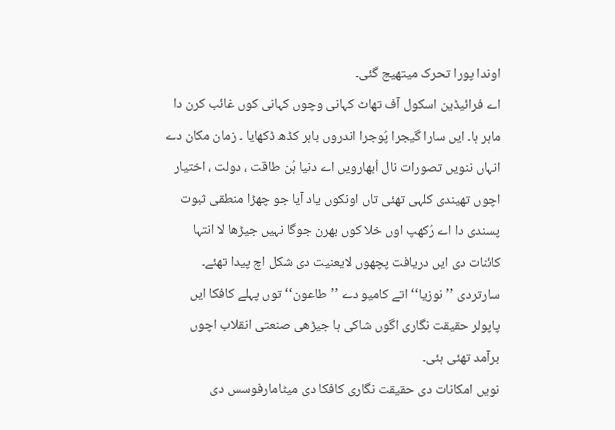اوندا پورا تحرک میتھیج گئی۔
اے فرائیڈین اسکول آف تھاٹ کہانی وچوں کہانی کوں غائب کرن دا ماہر ہا۔ ایں سارا گیجرا پُوجرا اندروں باہر کڈھ ڈکھایا ۔ زمان مکان دے انہاں ننویں تصورات نال اُبھارویں اے دنیا ہُن طاقت ، دولت ، اختیار اچوں تھیندی کلہی تھئی تاں اونکوں یاد آیا جو چھڑا منطقی ثبوت پسندی دا اے رُکھپ اوں خلا کوں بھرن جوگا نہیں جیڑھا لا انتہا کائنات دی ایں دریافت پچھوں لایعنیت دی شکل اچ پیدا تھئے۔
سارتردی ’’نوزیا‘‘ اتے کامیو دے ’’طاعون‘‘ توں پہلے کافکا ایں پاپولر حقیقت نگاری اگوں شاکی ہا جیڑھی صنعتی انقلاب اچوں برآمد تھئی ہئی۔
نویں امکانات دی حقیقت نگاری کافکا دی میٹامارفوسس دی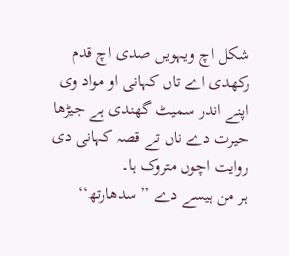شکل اچ ویہویں صدی اچ قدم رکھدی اے تاں کہانی او مواد وی اپنے اندر سمیٹ گھندی ہے جیڑھا حیرت دے ناں تے قصہ کہانی دی روایت اچوں متروک ہا۔
ہر من ہیسے دے ’’سدھارتھ‘‘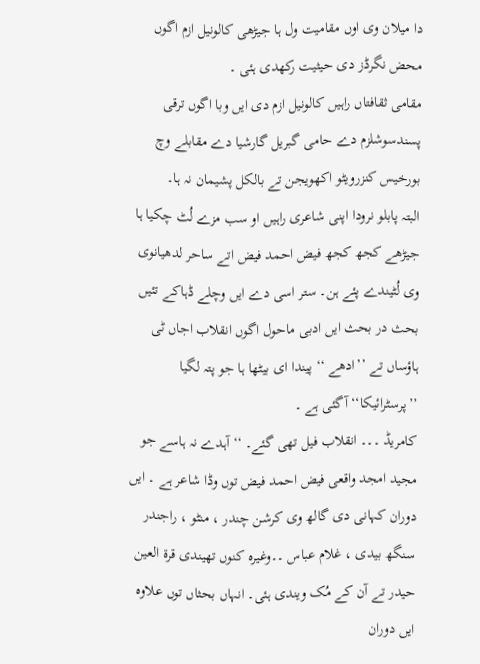دا میلان وی اوں مقامیت ول ہا جیڑھی کالونیل ازم اگوں محض نگرڈز دی حیثیت رکھدی ہئی ۔
مقامی ثقافتاں راہیں کالونیل ازم دی ایں وبا اگوں ترقی پسندسوشلزم دے حامی گبریل گارشیا دے مقابلے وچ بورخیس کنزرویٹو اکھویجن تے بالکل پشیمان نہ ہا۔
البتہ پابلو نرودا اپنی شاعری راہیں او سب مزے لُٹ چکیا ہا جیڑھے کجھ کجھ فیض احمد فیض اتے ساحر لدھیانوی وی لُٹیندے پئے ہن۔ ستر اسی دے ایں وچلے ڈہاکے تئیں بحث در بحث ایں ادبی ماحول اگوں انقلاب اجاں ٹی ہاؤساں تے ’’ادھے ‘‘ پیندا ای بیٹھا ہا جو پتہ لگیا ’’پرسٹرائیکا‘‘ آگئی ہے ۔
کامریڈ ۔۔۔ انقلاب فیل تھی گئے۔ ‘‘ آہدے نہ ہاسے جو مجید امجد واقعی فیض احمد فیض توں وڈا شاعر ہے ۔ ایں دوران کہانی دی گالھ وی کرشن چندر ، منٹو ، راجندر سنگھ بیدی ، غلام عباس ۔۔وغیرہ کنوں تھیندی قرۃ العین حیدر تے آن کے مُک ویندی ہئی۔ انہاں بحثاں توں علاوہ ایں دوران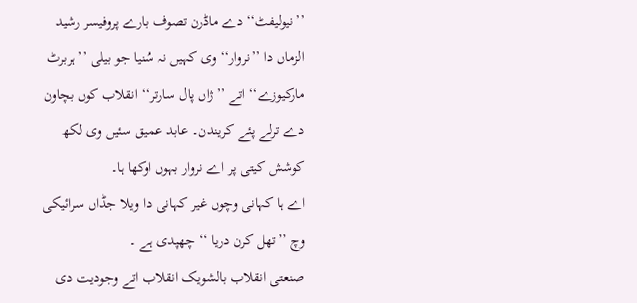’’نیولیفٹ‘‘ دے ماڈرن تصوف بارے پروفیسر رشید الزماں دا ’’نروار‘‘ وی کہیں نہ سُنیا جو بیلی ’’ہربرٹ مارکیوزے‘‘ اتے ’’ژاں پال سارتر‘‘ انقلاب کوں بچاون دے ترلے پئے کریندن۔ عابد عمیق سئیں وی لکھ کوشش کیتی پر اے نروار بہوں اوکھا ہا۔
اے ہا کہانی وچوں غیر کہانی دا ویلا جڈاں سرائیکی وچ ’’تھل کرن دریا ‘‘ چھپدی ہے ۔
صنعتی انقلاب بالشویک انقلاب اتے وجودیت دی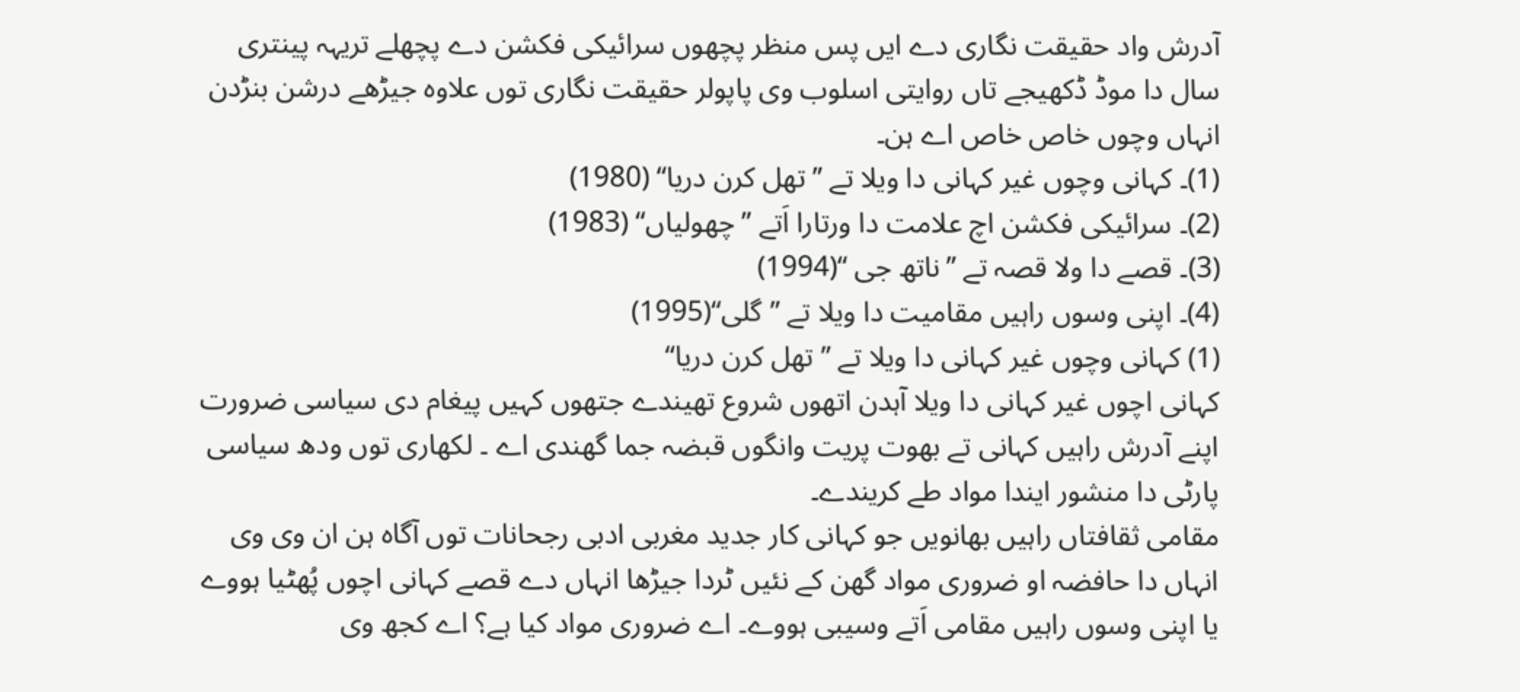آدرش واد حقیقت نگاری دے ایں پس منظر پچھوں سرائیکی فکشن دے پچھلے تریہہ پینتری سال دا موڈ ڈکھیجے تاں روایتی اسلوب وی پاپولر حقیقت نگاری توں علاوہ جیڑھے درشن بنڑدن انہاں وچوں خاص خاص اے ہن۔
(1)۔ کہانی وچوں غیر کہانی دا ویلا تے ’’تھل کرن دریا‘‘ (1980)
(2)۔ سرائیکی فکشن اچ علامت دا ورتارا اَتے ’’چھولیاں‘‘ (1983)
(3)۔ قصے دا ولا قصہ تے ’’ناتھ جی ‘‘(1994)
(4)۔ اپنی وسوں راہیں مقامیت دا ویلا تے ’’گلی‘‘(1995)
(1) کہانی وچوں غیر کہانی دا ویلا تے ’’تھل کرن دریا‘‘
کہانی اچوں غیر کہانی دا ویلا آہدن اتھوں شروع تھیندے جتھوں کہیں پیغام دی سیاسی ضرورت اپنے آدرش راہیں کہانی تے بھوت پریت وانگوں قبضہ جما گھندی اے ۔ لکھاری توں ودھ سیاسی پارٹی دا منشور ایندا مواد طے کریندے۔
مقامی ثقافتاں راہیں بھانویں جو کہانی کار جدید مغربی ادبی رجحانات توں آگاہ ہن ان وی وی انہاں دا حافضہ او ضروری مواد گھن کے نئیں ٹردا جیڑھا انہاں دے قصے کہانی اچوں پُھٹیا ہووے یا اپنی وسوں راہیں مقامی اَتے وسیبی ہووے۔ اے ضروری مواد کیا ہے؟ اے کجھ وی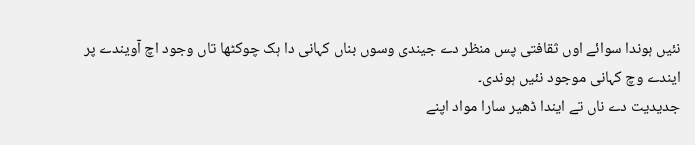نئیں ہوندا سوائے اوں ثقافتی پس منظر دے جیندی وسوں بناں کہانی دا ہک چوکٹھا تاں وجود اچ آویندے پر ایندے وچ کہانی موجود نئیں ہوندی۔
جدیدیت دے ناں تے ایندا ڈھیر سارا مواد اپنے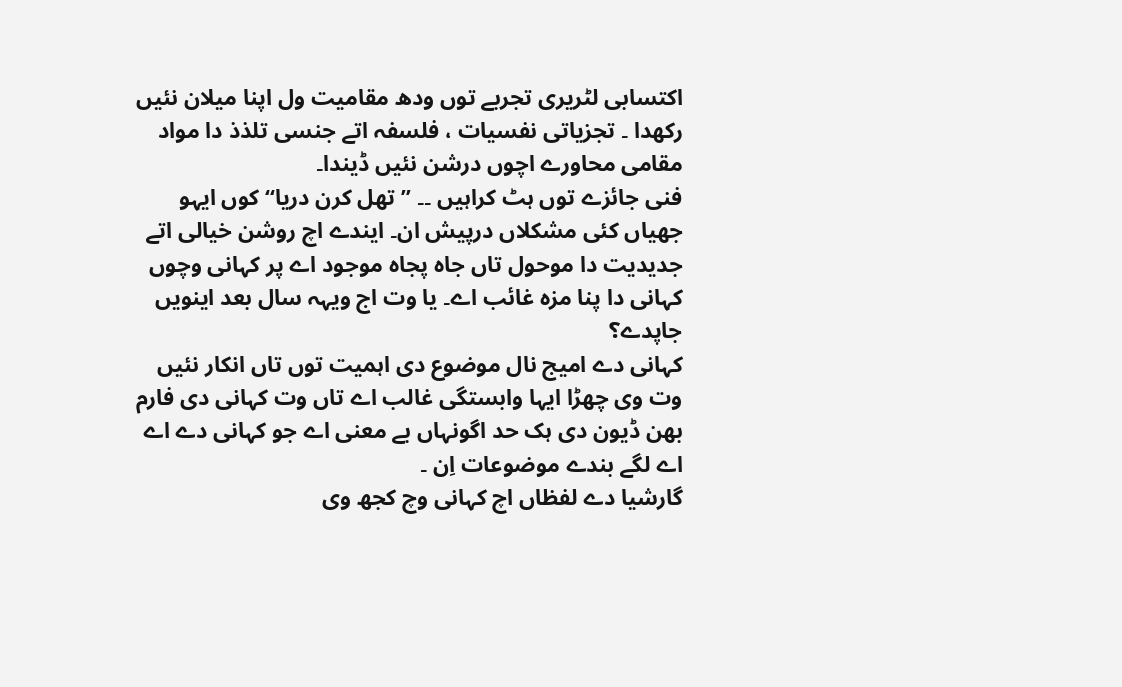اکتسابی لٹریری تجربے توں ودھ مقامیت ول اپنا میلان نئیں رکھدا ۔ تجزیاتی نفسیات ، فلسفہ اتے جنسی تلذذ دا مواد مقامی محاورے اچوں درشن نئیں ڈیندا۔
فنی جائزے توں ہٹ کراہیں ۔۔ ’’تھل کرن دریا‘‘ کوں ایہو جھیاں کئی مشکلاں درپیش ان۔ ایندے اچ روشن خیالی اتے جدیدیت دا موحول تاں جاہ پجاہ موجود اے پر کہانی وچوں کہانی دا پنا مزہ غائب اے۔ یا وت اج ویہہ سال بعد اینویں جاپدے؟
کہانی دے امیج نال موضوع دی اہمیت توں تاں انکار نئیں وت وی چھڑا ایہا وابستگی غالب اے تاں وت کہانی دی فارم بھن ڈیون دی ہک حد اگونہاں بے معنی اے جو کہانی دے اے اے لگے بندے موضوعات اِن ۔
گارشیا دے لفظاں اچ کہانی وچ کجھ وی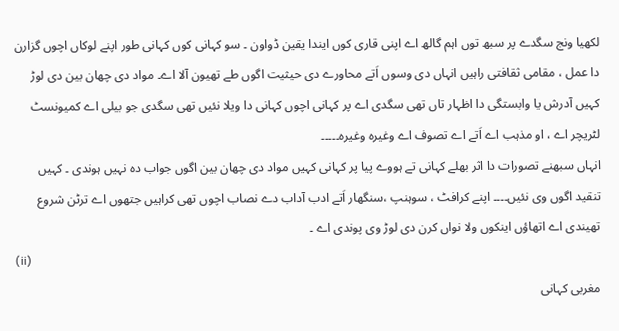لکھیا ونج سگدے پر سبھ توں اہم گالھ اے اپنی قاری کوں ایندا یقین ڈواون ۔ سو کہانی کوں کہانی طور اپنے لوکاں اچوں گزارن دا عمل ، مقامی ثقافتی راہیں انہاں دی وسوں اَتے محاورے دی حیثیت اگوں طے تھیون آلا اے۔ مواد دی چھان بین دی لوڑ کہیں آدرش یا وابستگی دا اظہار تاں تھی سگدی اے پر کہانی اچوں کہانی دا ویلا نئیں تھی سگدی جو بیلی اے کمیونسٹ لٹریچر اے ، او مذہب اے اَتے اے تصوف اے وغیرہ وغیرہ۔۔۔۔۔
انہاں سبھنے تصورات دا اثر بھلے کہانی تے ہووے پیا پر کہانی کہیں مواد دی چھان بین اگوں جواب دہ نہیں ہوندی ۔ کہیں تنقید اگوں وی نئیں۔۔۔۔ اپنے کرافٹ ، سوہنپ ،سنگھار اَتے ادب آداب دے نصاب اچوں تھی کراہیں جتھوں اے ترٹن شروع تھیندی اے اتھاؤں اینکوں ولا نواں کرن دی لوڑ وی پوندی اے ۔
(ii)
مغربی کہانی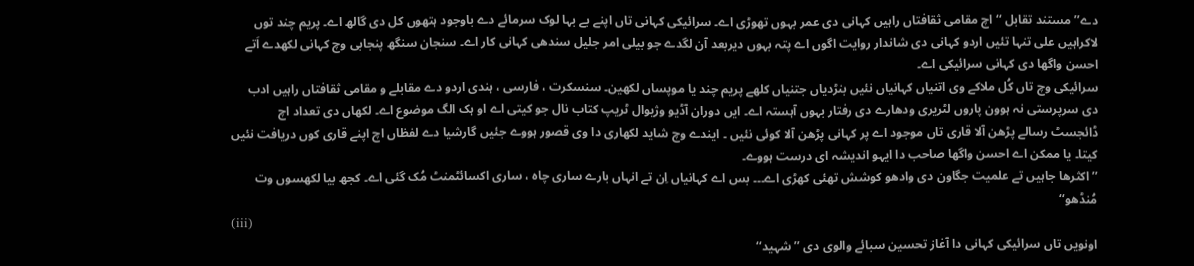دے’’ مستند تقابل ‘‘اچ مقامی ثقافتاں راہیں کہانی دی عمر بہوں تھوڑی اے۔ سرائیکی کہانی تاں اپنے بے بہا لوک سرمائے دے باوجود ہتھوں کل دی گالھ اے۔ پریم چند توں لاکراہیں علی تنہا تئیں اردو کہانی دی شاندار روایت اگوں اے پتہ بہوں دیربعد آن لگدے جو بیلی امر جلیل سندھی کہانی کار اے۔ سنجان سنگھ پنجابی وچ کہانی لکھدے اَتے احسن واگھا دی کہانی سرائیکی اے۔
سرائیکی وچ تاں کُل ملاکے وی اتنیاں کہانیاں نئیں بنڑدیاں جتنیاں کلھے پریم چند یا موپساں لکھین۔ سنسکرت ، فارسی ، ہندی اردو دے مقابلے و مقامی ثقافتاں راہیں ادب دی سرپرستی نہ ہوون پاروں لٹریری ودھارے دی رفتار بہوں آہستہ اے۔ ایں دوران آڈیو وژیوال ٹریپ کتاب نال جو کیتی اے او ہک الگ موضوع اے۔ لکھاں دی تعداد اچ ڈائجسٹ رسالے پڑھن آلا قاری تاں موجود اے پر کہانی پڑھن آلا کوئی نئیں ۔ ایندے وچ شاید لکھاری دا وی قصور ہووے جئیں گارشیا دے لفظاں اچ اپنے قاری کوں دریافت نئیں کیتا۔ یا ممکن اے احسن واگھا صاحب دا ایہو اندیشہ ای درست ہووے۔
’’اکثرھا جاہیں تے علمیت جگاون دی وادھو کوشش تھئی کھڑی اے۔۔۔ بس اے کہانیاں اِن تے انہاں بارے ساری چاہ ، ساری اکسائٹمنٹ مُک گئی اے۔ کجھ بیا لکھسوں وت مُنڈھو‘‘
(iii)
اونویں تاں سرائیکی کہانی دا آغاز تحسین سبائے والوی دی ’’شہید‘‘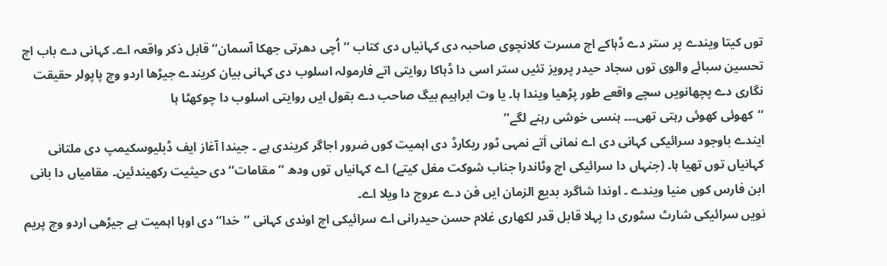توں کیتا ویندے پر ستر دے ڈہاکے اچ مسرت کلانچوی صاحبہ دی کہانیاں دی کتاب ’’اُچی دھرتی جھکا آسمان‘‘ قابل ذکر واقعہ اے۔ کہانی دے باب اچ تحسین سبائے والوی توں سجاد حیدر پرویز تئیں ستر اسی دا ڈہاکا روایتی اتے فارمولہ اسلوب دی کہانی بیان کریندے جیڑھا اردو وچ پاپولر حقیقت نگاری دے پچھانویں سچے واقعے طور پڑھیا ویندا ہا۔ یا وت ابراہیم بیگ صاحب دے بقول ایں روایتی اسلوب دا چوکھٹا ہا
‘‘کھوئی کھوئی رہتی تھی۔۔۔ ہنسی خوشی رہنے لگے’’
ایندے باوجود سرائیکی کہانی دی اے نمانی اَتے نمہی ٹور ریکارڈ دی اہمیت کوں ضرور اجاگر کریندی ہے ۔ جیندا آغاز ایف ڈبلیوسکیمپ دی ملتانی کہانیاں توں تھیا ہا۔ (جنہاں دا سرائیکی اچ وٹاندرا جناب شوکت مغل کیتے) اے کہانیاں توں ودھ ’’مقامات‘‘ دی حیثیت رکھیندئین۔ مقامیاں دا بانی ابن فارس کوں منیا ویندے ۔ اوندا شاگرد بدیع الزمان ایں فن دے عروج دا ویلا اے۔
نویں سرائیکی شارٹ سٹوری دا پہلا قابل قدر لکھاری غلام حسن حیدرانی اے سرائیکی اچ اوندی کہانی ’’خدا‘‘ دی اوہا اہمیت ہے جیڑھی اردو وچ پریم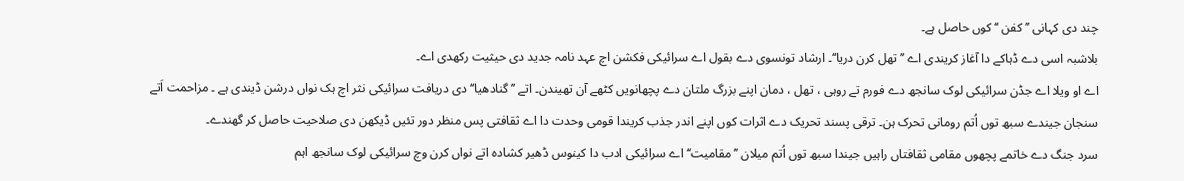چند دی کہانی ’’کفن ‘‘ کوں حاصل ہے۔
بلاشبہ اسی دے ڈہاکے دا آغاز کریندی اے ’’تھل کرن دریا‘‘۔ ارشاد تونسوی دے بقول اے سرائیکی فکشن اچ عہد نامہ جدید دی حیثیت رکھدی اے۔
اے او ویلا اے جڈن سرائیکی لوک سانجھ دے فورم تے روہی ، تھل ، دمان اپنے بزرگ ملتان دے پچھانویں کٹھے آن تھیندن۔ اتے ’’گنادھیا‘‘ دی دریافت سرائیکی نثر اچ ہک نواں درشن ڈیندی ہے ۔ مزاحمت اَتے سنجان جیندے سبھ توں اُتم رومانی تحرک ہن۔ ترقی پسند تحریک دے اثرات کوں اپنے اندر جذب کریندا قومی وحدت دا اے ثقافتی پس منظر دور تئیں ڈیکھن دی صلاحیت حاصل کر گھندے۔
سرد جنگ دے خاتمے پچھوں مقامی ثقافتاں راہیں جیندا سبھ توں اُتم میلان ’’مقامیت‘‘ اے سرائیکی ادب دا کینوس ڈھیر کشادہ اتے نواں کرن وچ سرائیکی لوک سانجھ اہم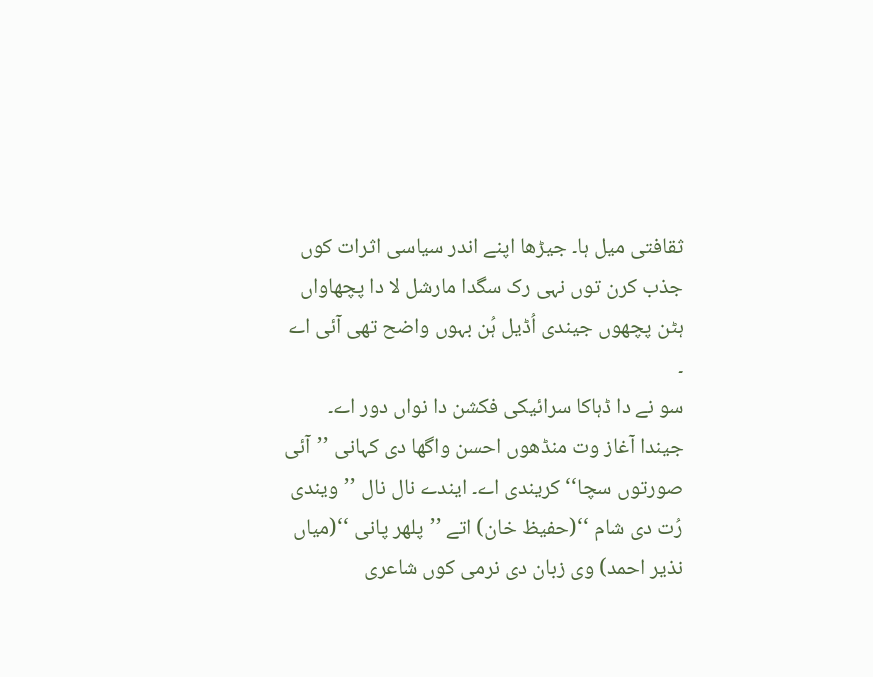ثقافتی میل ہا۔ جیڑھا اپنے اندر سیاسی اثرات کوں جذب کرن توں نہی رک سگدا مارشل لا دا پچھاواں ہٹن پچھوں جیندی اُڈیل ہُن بہوں واضح تھی آئی اے ۔
سو نے دا ڈہاکا سرائیکی فکشن دا نواں دور اے۔ جیندا آغاز وت منڈھوں احسن واگھا دی کہانی ’’آئی صورتوں سچا‘‘کریندی اے۔ ایندے نال نال ’’ویندی رُت دی شام ‘‘(حفیظ خان) اتے ’’پلھر پانی ‘‘(میاں نذیر احمد) وی زبان دی نرمی کوں شاعری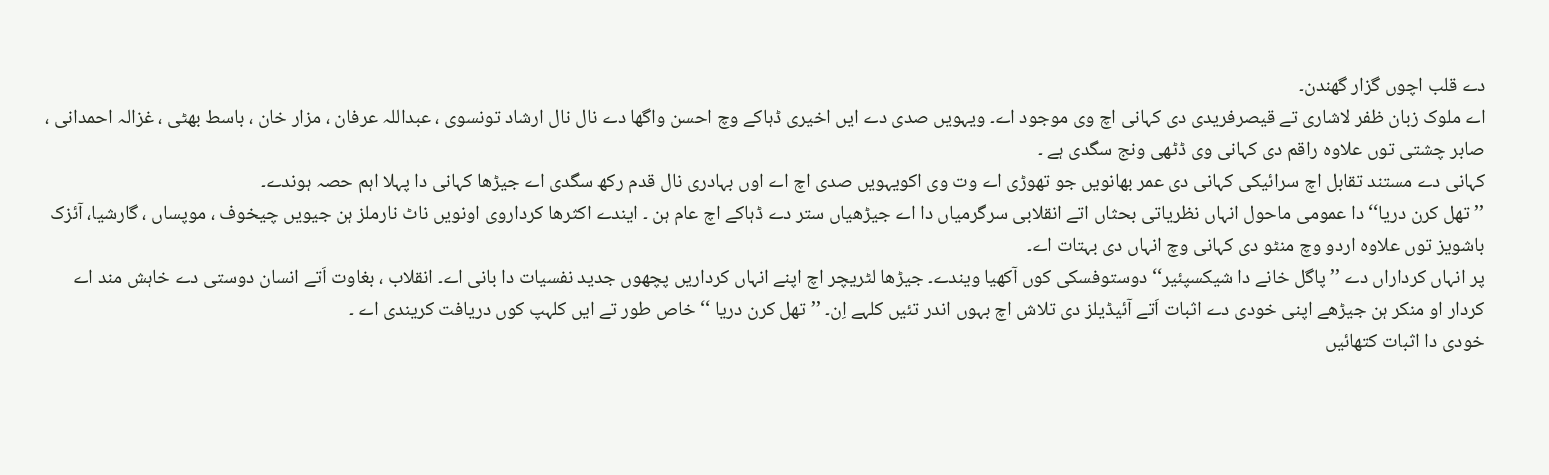دے قلب اچوں گزار گھندن۔
اے ملوک زبان ظفر لاشاری تے قیصرفریدی دی کہانی اچ وی موجود اے۔ ویہویں صدی دے ایں اخیری ڈہاکے وچ احسن واگھا دے نال نال ارشاد تونسوی ، عبداللہ عرفان ، مزار خان ، باسط بھٹی ، غزالہ احمدانی ، صابر چشتی توں علاوہ راقم دی کہانی وی ڈٹھی ونج سگدی ہے ۔
کہانی دے مستند تقابل اچ سرائیکی کہانی دی عمر بھانویں جو تھوڑی اے وت وی اکویہویں صدی اچ اے اوں بہادری نال قدم رکھ سگدی اے جیڑھا کہانی دا پہلا اہم حصہ ہوندے۔
’’تھل کرن دریا‘‘ دا عمومی ماحول انہاں نظریاتی بحثاں اتے انقلابی سرگرمیاں دا اے جیڑھیاں ستر دے ڈہاکے اچ عام ہن ۔ ایندے اکثرھا کرداروی اونویں ناٹ نارملز ہن جیویں چیخوف ، موپساں ، گارشیا، آئزک باشویز توں علاوہ اردو وچ منٹو دی کہانی وچ انہاں دی بہتات اے۔
پر انہاں کرداراں دے ’’پاگل خانے دا شیکسپئیر‘‘ دوستوفسکی کوں آکھیا ویندے۔ جیڑھا لٹریچر اچ اپنے انہاں کرداریں پچھوں جدید نفسیات دا بانی اے۔ انقلاب ، بغاوت اَتے انسان دوستی دے خاہش مند اے کردار او منکر ہن جیڑھے اپنی خودی دے اثبات اَتے آئیڈیلز دی تلاش اچ بہوں اندر تئیں کلہے اِن۔ ’’تھل کرن دریا ‘‘ خاص طور تے ایں کلہپ کوں دریافت کریندی اے ۔
خودی دا اثبات کتھائیں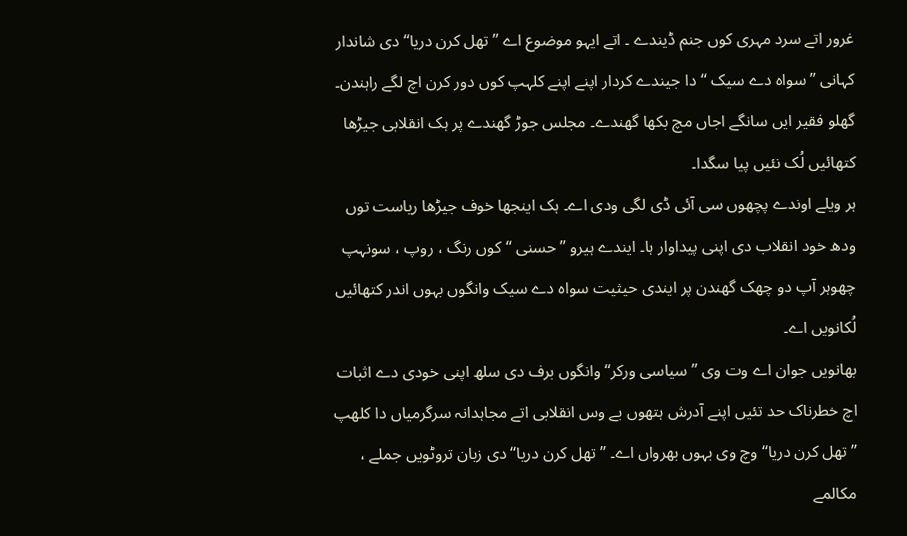غرور اتے سرد مہری کوں جنم ڈیندے ۔ اتے ایہو موضوع اے ’’تھل کرن دریا‘‘ دی شاندار کہانی ’’سواہ دے سیک ‘‘ دا جیندے کردار اپنے اپنے کلہپ کوں دور کرن اچ لگے راہندن۔ گھلو فقیر ایں سانگے اجاں مچ بکھا گھندے۔ مجلس جوڑ گھندے پر ہک انقلابی جیڑھا کتھائیں لُک نئیں پیا سگدا۔
ہر ویلے اوندے پچھوں سی آئی ڈی لگی ودی اے۔ ہک اینجھا خوف جیڑھا ریاست توں ودھ خود انقلاب دی اپنی پیداوار ہا۔ ایندے ہیرو ’’حسنی ‘‘ کوں رنگ ، روپ ، سونہپ چھوہر آپ دو چھک گھندن پر ایندی حیثیت سواہ دے سیک وانگوں بہوں اندر کتھائیں لُکانویں اے۔
بھانویں جوان اے وت وی ’’سیاسی ورکر‘‘ وانگوں برف دی سلھ اپنی خودی دے اثبات اچ خطرناک حد تئیں اپنے آدرش ہتھوں بے وس انقلابی اتے مجاہدانہ سرگرمیاں دا کلھپ ’’تھل کرن دریا‘‘ وچ وی بہوں بھرواں اے۔ ’’تھل کرن دریا‘‘ دی زبان تروٹویں جملے ، مکالمے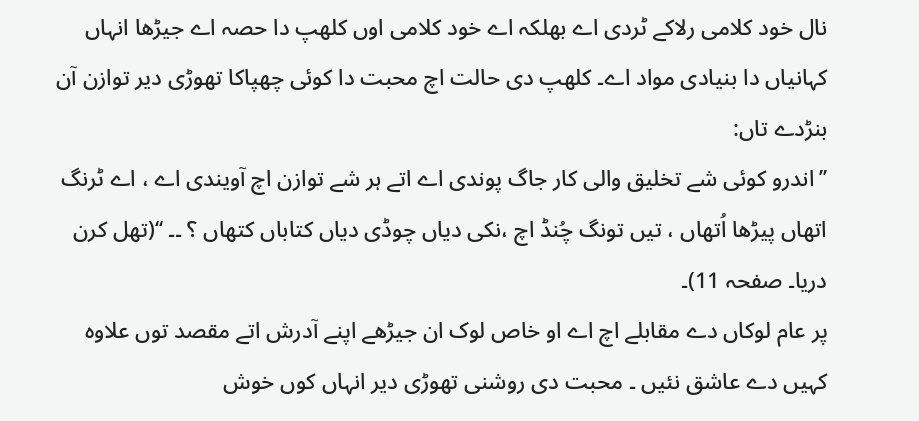نال خود کلامی رلاکے ٹردی اے بھلکہ اے خود کلامی اوں کلھپ دا حصہ اے جیڑھا انہاں کہانیاں دا بنیادی مواد اے۔ کلھپ دی حالت اچ محبت دا کوئی چھپاکا تھوڑی دیر توازن آن بنڑدے تاں:
’’اندرو کوئی شے تخلیق والی کار جاگ پوندی اے اتے ہر شے توازن اچ آویندی اے ، اے ٹرنگ اتھاں پیڑھا اُتھاں ، تیں تونگ چُنڈ اچ ،نکی دیاں چوڈی دیاں کتاباں کتھاں ؟ ۔۔ ‘‘(تھل کرن دریا۔ صفحہ 11)۔
پر عام لوکاں دے مقابلے اچ اے او خاص لوک ان جیڑھے اپنے آدرش اتے مقصد توں علاوہ کہیں دے عاشق نئیں ۔ محبت دی روشنی تھوڑی دیر انہاں کوں خوش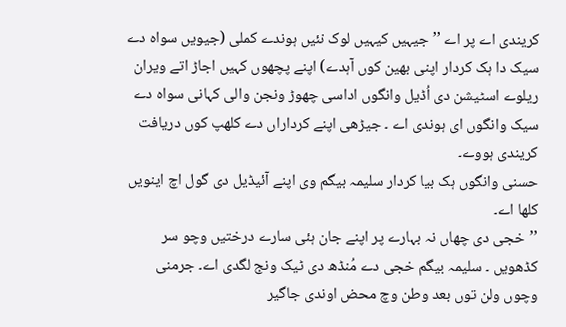کریندی اے پر اے ’’ جیہیں کیہیں لوک نئیں ہوندے کملی (جیویں سواہ دے سیک دا ہک کردار اپنی بھین کوں آہدے) اپنے پچھوں کہیں اجاڑ اتے ویران ریلوے اسٹیشن دی اُڈیل وانگوں اداسی چھوڑ ونجن والی کہانی سواہ دے سیک وانگوں ای ہوندی اے ۔ جیڑھی اپنے کرداراں دے کلھپ کوں دریافت کریندی ہووے۔
حسنی وانگوں ہک بیا کردار سلیمہ بیگم وی اپنے آئیڈیل دی گول اچ اینویں کلھا اے۔
’’خجی دی چھاں نہ بہارے پر اپنے جان ہئی سارے درختیں وچو سر کڈھویں ۔ سلیمہ بیگم خجی دے مُنڈھ دی ٹیک ونج لگدی اے۔ جرمنی وچوں ولن توں بعد وطن وچ محض اوندی جاگیر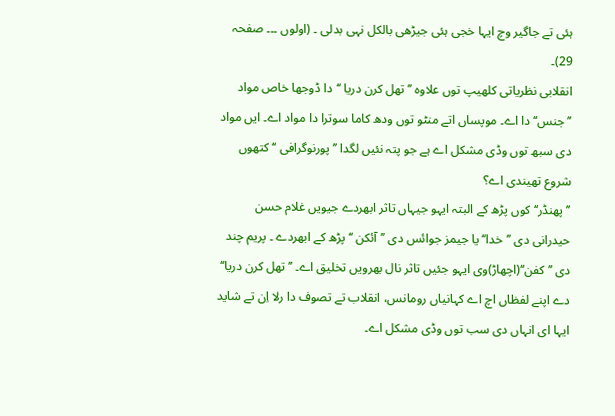ہئی تے جاگیر وچ ایہا خجی ہئی جیڑھی بالکل نہی بدلی ۔ (اولوں ۔۔۔ صفحہ 29)۔
انقلابی نظریاتی کلھیپ توں علاوہ ’’تھل کرن دریا ‘‘دا ڈوجھا خاص مواد ’’جنس‘‘ دا اے۔ موپساں اتے منٹو توں ودھ کاما سوترا دا مواد اے۔ ایں مواد دی سبھ توں وڈی مشکل اے ہے جو پتہ نئیں لگدا ’’پورنوگرافی ‘‘ کتھوں شروع تھیندی اے؟
’’پھنڈر‘‘ کوں پڑھ کے البتہ ایہو جیہاں تاثر ابھردے جیویں غلام حسن حیدرانی دی ’’خدا‘‘ یا جیمز جوائس دی ’’آئکن ‘‘ پڑھ کے ابھردے ۔ پریم چند دی ’’کفن‘‘(اچھاڑ)وی ایہو جئیں تاثر نال بھرویں تخلیق اے۔ ’’تھل کرن دریا‘‘ دے اپنے لفظاں اچ اے کہانیاں رومانس، انقلاب تے تصوف دا رلا اِن تے شاید ایہا ای انہاں دی سب توں وڈی مشکل اے۔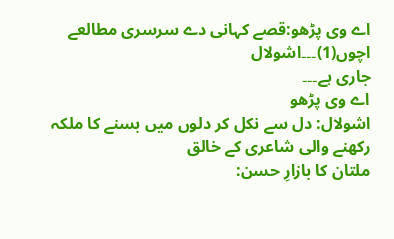اے وی پڑھو:قصے کہانی دے سرسری مطالعے اچوں(1)۔۔۔اشولال
جاری ہے۔۔۔
اے وی پڑھو
اشولال: دل سے نکل کر دلوں میں بسنے کا ملکہ رکھنے والی شاعری کے خالق
ملتان کا بازارِ حسن: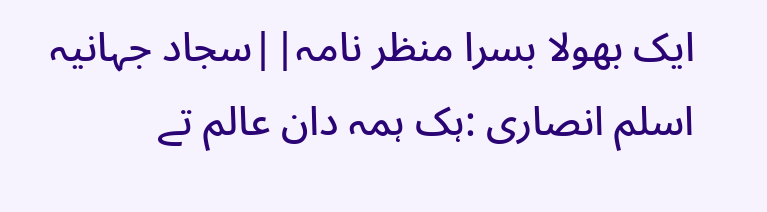ایک بھولا بسرا منظر نامہ||سجاد جہانیہ
اسلم انصاری :ہک ہمہ دان عالم تے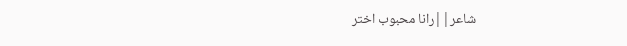شاعر||رانا محبوب اختر